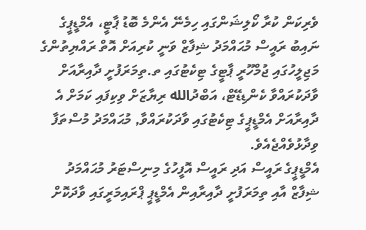ވެރިކަން ކުރާ ކޯލިޝަންގައި ހިމެނޭ އެންމެ ބޮޑު ޕާޓީ، އެމްޑީޕީގެ ނައިބު ރައީސް މުޙައްމަދު ޝިފާޒް ވަނީ ކުރިއަށް އޮތް ރައްޔިތުންގެ މަޖިލީހުގައި ޖުމްހޫރީ ޕާޓީގެ ޓިކެޓުގައި ތ.ތިމަރަފުށީ ދާއިރާއަށް ވާދަކުރައްވާ ކެންޑިޑޭޓް، އަބްދުالله ރިޔާޒަށް ވިކިފައި ކަމަށް އެ ދާއިރާއަށް އެމްޑީޕީގެ ޓިކެޓުގައި ވާދަކުރައްވާ, މުޙައްމަދު މުސްތަފާ ވިދާޅުވެއްޖެއެވެ.
އެމްޑީޕީގެ ރައީސް އަދި ރައީސް އޮފީހުގެ މިނިސްޓަރު މުޙައްމަދު ޝިފާޒް އާއި ތިމަރަފުށީ ދާއިރާއިން އެމްޑީޕީ ޕްރައިމަރީގައި ވާދަކޮށް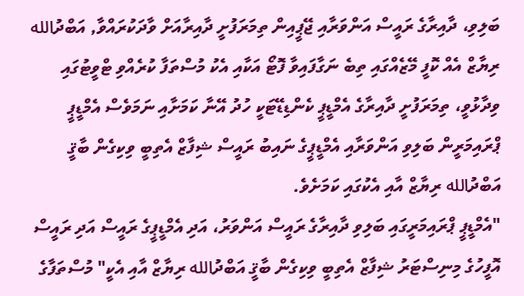ބަލިވި، ދާއިރާގެ ރައީސް އަންވަރާއި ޖޭޕީއިން ތިމަރަފުށީ ދާއިރާއަށް ވާދަކުރައްވާ, އަބްދުالله ރިޔާޒް އެއް ކޮފީ މޭޒެއްގައި ތިބެ ނަގާފައިވާ ފޮޓޯ އަކާއި އެކު މުސްތަފާ ކުރެއްވި ޓްވީޓުގައި ވިދާޅުވީ، ތިމަރަފުށީ ދާއިރާގެ އެމްޑީޕީ ކެންޑިޑޭޓަކީ ހުދު އޭނާ ކަމަށާއި ނަމަވެސް އެމްޑީޕީ ޕްރައިމަރީން ބަލިވި އަންވަރާއި އެމްޑީޕީގެ ނައިބު ރައީސް ޝިފާޒް އެތިބީ ވިކިގެން ބާޤީ އަބްދުالله ރިޔާޒް އާއި އެކުގައި ކަމަށެވެ.
"އެމްޑީޕީ ޕްރައިމަރީގައި ބަލިވި ދާއިރާގެ ރައީސް އަންވަރު، އަދި އެމްޑީޕީގެ ރައީސް އަދި ރައީސް އޮފީހުގެ މިނިސްޓަރު ޝިފާޒް އެތިބީ ވިކިގެން ބާޤީ އަބްދުالله ރިޔާޒް އާއި އެކީ" މުސްތަފާގެ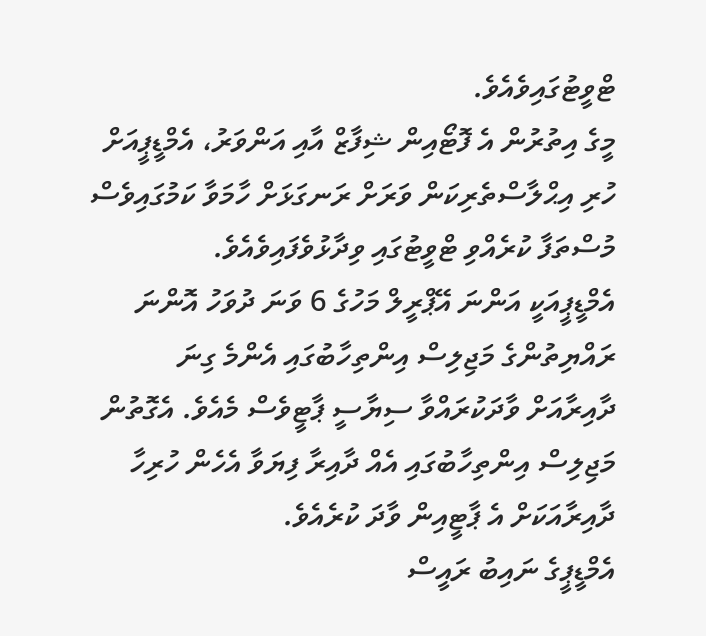ޓްވީޓުގައިވެއެވެ.
މީގެ އިތުރުން އެ ފޮޓޯއިން ޝިފާޒް އާއި އަންވަރު، އެމްޑީޕީއަށް ހުރި އިޙްލާސްތެރިކަން ވަރަށް ރަނގަޅަށް ހާމަވާ ކަމުގައިވެސް މުސްތަފާ ކުރެއްވި ޓްވީޓުގައި ވިދާޅުވެފައިވެއެވެ.
އެމްޑީޕީއަކީ އަންނަ އޭޕްރީލް މަހުގެ 6 ވަނަ ދުވަހު އޮންނަ ރައްޔިތުންގެ މަޖިލިސް އިންތިހާބުގައި އެންމެ ގިނަ ދާއިރާއަށް ވާދަކުރައްވާ ސިޔާސީ ޕާޓީވެސް މެއެވެ. އެގޮތުން މަޖިލިސް އިންތިހާބުގައި އެއް ދާއިރާ ފިޔަވާ އެހެން ހުރިހާ ދާއިރާއަކަށް އެ ޕާޓީއިން ވާދަ ކުރެއެވެ.
އެމްޑީޕީގެ ނައިބު ރައީސް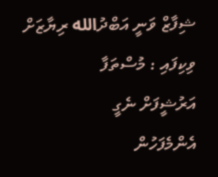ޝިފާޒް ވަނީ އަބްދުالله ރިޔާޒަށް ވިކިފައި : މުސްތަފާ
އަރުޝީފަށް ނެގީ
އެންމެފަހުން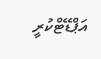އަޕްޑޭޓްކުރީ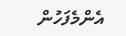އެންމެފަހުން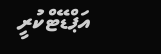އަޕްޑޭޓްކުރީ